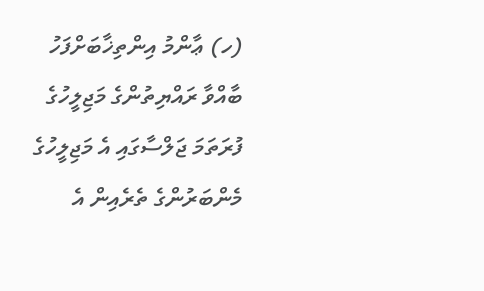(ހ) ޢާންމު އިންތިޚާބަށްފަހު ބާއްވާ ރައްޔިތުންގެ މަޖިލީހުގެ ފުރަތަމަ ޖަލްސާގައި އެ މަޖިލީހުގެ މެންބަރުންގެ ތެރެއިން އެ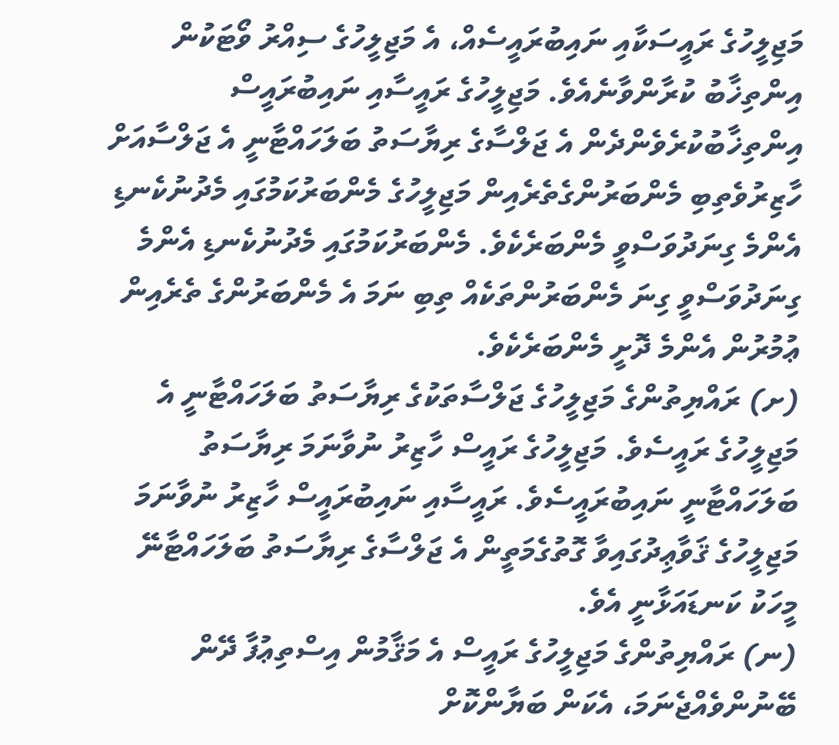މަޖިލީހުގެ ރައީސަކާއި ނައިބުރައީސެއް، އެ މަޖިލީހުގެ ސިއްރު ވޯޓަކުން އިންތިޚާބު ކުރާންވާނެއެވެ. މަޖިލީހުގެ ރައީސާއި ނައިބުރައީސް އިންތިޚާބުކުރެވެންދެން އެ ޖަލްސާގެ ރިޔާސަތު ބަލަހައްޓާނީ އެ ޖަލްސާއަށް ހާޒިރުވެތިބި މެންބަރުންގެތެރެއިން މަޖިލީހުގެ މެންބަރުކަމުގައި މެދުނުކެނޑި އެންމެ ގިނަދުވަސްވީ މެންބަރެކެވެ. މެންބަރުކަމުގައި މެދުނުކެނޑި އެންމެ ގިނަދުވަސްވީ ގިނަ މެންބަރުންތަކެއް ތިބި ނަމަ އެ މެންބަރުންގެ ތެރެއިން ޢުމުރުން އެންމެ ދޮށީ މެންބަރެކެވެ.
(ށ) ރައްޔިތުންގެ މަޖިލީހުގެ ޖަލްސާތަކުގެ ރިޔާސަތު ބަލަހައްޓާނީ އެ މަޖިލީހުގެ ރައީސެވެ. މަޖިލީހުގެ ރައީސް ހާޒިރު ނުވާނަމަ ރިޔާސަތު ބަލަހައްޓާނީ ނައިބުރައީސެވެ. ރައީސާއި ނައިބުރައީސް ހާޒިރު ނުވާނަމަ މަޖިލީހުގެ ޤަވާޢިދުގައިވާ ގޮތުގެމަތީން އެ ޖަލްސާގެ ރިޔާސަތު ބަލަހައްޓާނޭ މީހަކު ކަނޑައަޅާނީ އެވެ.
(ނ) ރައްޔިތުންގެ މަޖިލީހުގެ ރައީސް އެ މަޤާމުން އިސްތިޢުފާ ދޭން ބޭނުންވެއްޖެނަމަ، އެކަން ބަޔާންކޮށް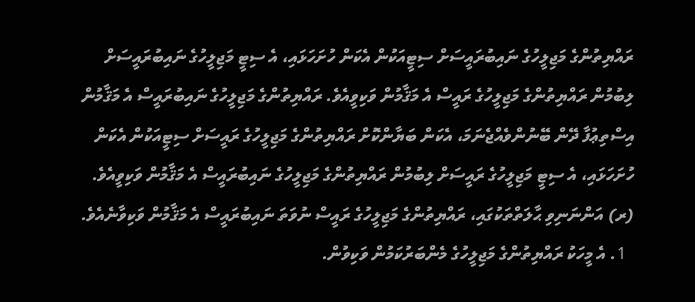ރައްޔިތުންގެ މަޖިލީހުގެ ނައިބުރައީސަށް ސިޓީއަކުން އެކަން ހުށަހަޅައި، އެ ސިޓީ މަޖިލީހުގެ ނައިބުރައީސަށް ލިބުމުން ރައްޔިތުންގެ މަޖިލީހުގެ ރައީސް އެ މަޤާމުން ވަކިވީއެވެ. ރައްޔިތުންގެ މަޖިލީހުގެ ނައިބުރައީސް އެ މަޤާމުން އިސްތިޢުފާ ދޭން ބޭނުންވެއްޖެނަމަ، އެކަން ބަޔާންކޮށް ރައްޔިތުންގެ މަޖިލީހުގެ ރައީސަށް ސިޓީއަކުން އެކަން ހުށަހަޅައި، އެ ސިޓީ މަޖިލީހުގެ ރައީސަށް ލިބުމުން ރައްޔިތުންގެ މަޖިލީހުގެ ނައިބުރައީސް އެ މަޤާމުން ވަކިވީއެވެ.
(ރ) އަންނަނިވި ޙާލަތްތަކުގައި، ރައްޔިތުންގެ މަޖިލީހުގެ ރައީސް ނުވަތަ ނައިބުރައީސް އެ މަޤާމުން ވަކިވާނެއެވެ.
  1. އެ މީހަކު ރައްޔިތުންގެ މަޖިލީހުގެ މެންބަރުކަމުން ވަކިވުން.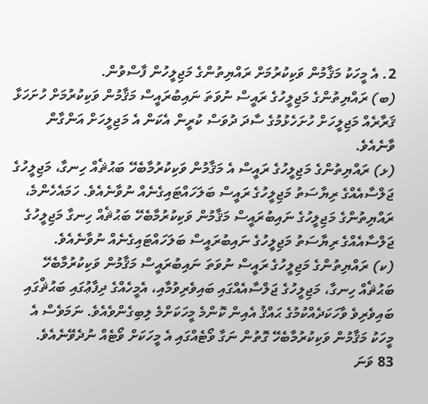2. އެ މީހަކު މަޤާމުން ވަކިކުރުމަށް ރައްޔިތުންގެ މަޖިލީހުން ފާސްވުން.
(ބ) ރައްޔިތުންގެ މަޖިލީހުގެ ރައީސް ނުވަތަ ނައިބުރައީސް މަޤާމުން ވަކިކުރުމަށް ހުށަހަޅާ ޤަރާރެއް މަޖިލީހަށް ހުށަހެޅުމުގެ ސާދަ ދުވަސް ކުރީން އެކަން އެ މަޖިލީހަށް އަންގާން ވާނެއެވެ.
(ޅ) ރައްޔިތުންގެ މަޖިލީހުގެ ރައީސް އެ މަޤާމުން ވަކިކުރުމާބެހޭ ބަޙުޘެއް ހިނގާ، މަޖިލީހުގެ ޖަލްސާއެއްގެ ރިޔާސަތު މަޖިލީހުގެ ރައީސް ބަލަހައްޓައިގެނެއް ނުވާނެއެވެ. ހަމައެހެންމެ، ރައްޔިތުންގެ މަޖިލީހުގެ ނައިބުރައީސް މަޤާމުން ވަކިކުރުމާބެހޭ ބަޙުޘެއް ހިނގާ މަޖިލީހުގެ ޖަލްސާއެއްގެ ރިޔާސަތު މަޖިލީހުގެ ނައިބުރައީސް ބަލަހައްޓައިގެނެއް ނުވާނެއެވެ.
(ކ) ރައްޔިތުންގެ މަޖިލީހުގެ ރައީސް ނުވަތަ ނައިބުރައީސް މަޤާމުން ވަކިކުރުމާބެހޭ ބަޙުޘެއް ހިނގާ، މަޖިލީހުގެ ޖަލްސާއެއްގައި ބައިވެރިވުމާއި، އެމީހެއްގެ ދިފާޢުގައި ބަޙުޘްގައި ބައިވެރިވެ ވާހަކަދެއްކުމުގެ ޙައްޤު އެއިން ކޮންމެ މީހަކަށްމެ ލިބިގެންވެއެވެ. ނަމަވެސް އެ މީހަކު މަޤާމުން ވަކިކުރުމާބެހޭ ގޮތުން ނަގާ ވޯޓެއްގައި އެ މީހަކަށް ވޯޓެއް ނުދެވޭނެއެވެ.
83 ވަނަ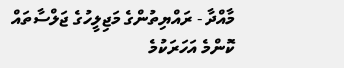މާއްދާ - ރައްޔިތުންގެ މަޖިލީހުގެ ޖަލްސާތައް
ކޮންމެ އަހަރަކުމެ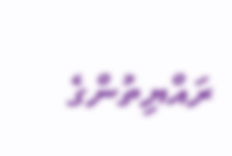ރައްޔިތުންގެ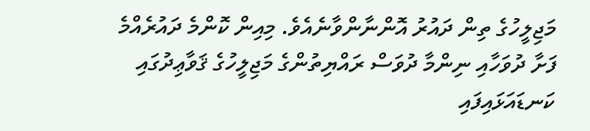މަޖިލީހުގެ ތިން ދައުރު އޮންނާންވާނެއެވެ. މިއިން ކޮންމެ ދައުރެއްމެ ފަށާ ދުވަހާއި ނިންމާ ދުވަސް ރައްޔިތުންގެ މަޖިލީހުގެ ޤަވާޢިދުގައި ކަނޑައަޅައިފައި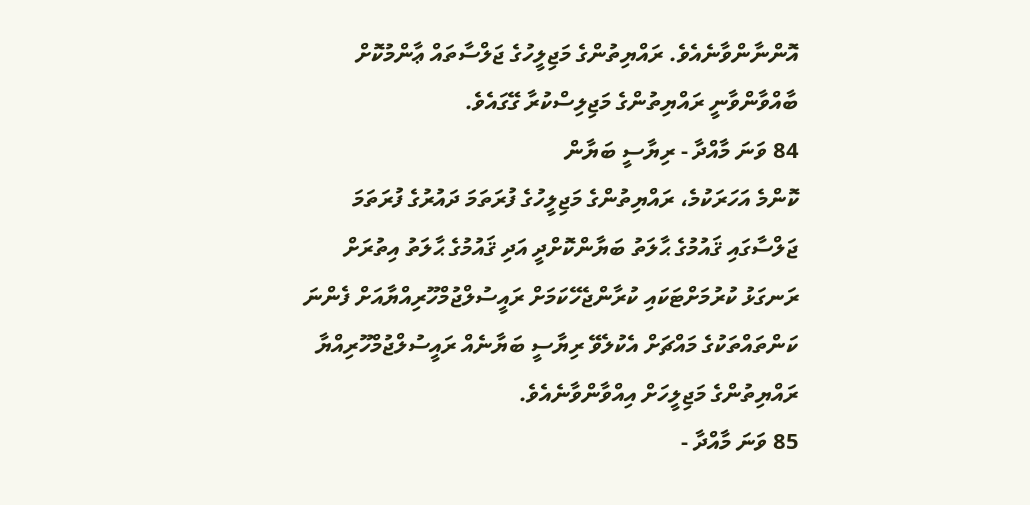އޮންނާންވާނެއެވެ. ރައްޔިތުންގެ މަޖިލީހުގެ ޖަލްސާތައް ޢާންމުކޮށް ބާއްވާންވާނީ ރައްޔިތުންގެ މަޖިލިސްކުރާ ގޭގައެވެ.
84 ވަނަ މާއްދާ - ރިޔާސީ ބަޔާން
ކޮންމެ އަހަރަކުމެ، ރައްޔިތުންގެ މަޖިލީހުގެ ފުރަތަމަ ދައުރުގެ ފުރަތަމަ ޖަލްސާގައި ޤައުމުގެ ޙާލަތު ބަޔާންކޮށްދީ އަދި ޤައުމުގެ ޙާލަތު އިތުރަށް ރަނގަޅު ކުރުމަށްޓަކައި ކުރާންޖެހޭކަމަށް ރައީސުލްޖުމްހޫރިއްޔާއަށް ފެންނަ ކަންތައްތަކުގެ މައްޗަށް އެކުލެވޭ ރިޔާސީ ބަޔާނެއް ރައީސުލްޖުމްހޫރިއްޔާ ރައްޔިތުންގެ މަޖިލީހަށް އިއްވާންވާނެއެވެ.
85 ވަނަ މާއްދާ -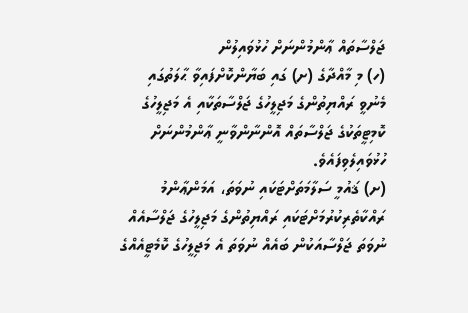ޖަލްސާތައް ޢާންމުންނަށް ހުޅުވައިލުން
(ހ) މި މާއްދާގެ (ށ) ގައި ބަޔާންކޮށްފައިވާ ޙާލަތުގައި މެނުވީ ރައްޔިތުންގެ މަޖިލީހުގެ ޖަލްސާތަކާއި އެ މަޖިލީހުގެ ކޮމިޓީތަކުގެ ޖަލްސާތައް އޮންނާންވާނީ ޢާންމުންނަށް ހުޅުވައިލެވިފައެވެ.
(ށ) ޤައުމީ ސަލާމަތަށްޓަކައި ނުވަތަ، އަމަންޢާންމު ރައްކާތެރިކުރުމަށްޓަކައި ރައްޔިތުންގެ މަޖިލީހުގެ ޖަލްސާއެއް ނުވަތަ ޖަލްސާއަކުން ބައެއް ނުވަތަ އެ މަޖިލީހުގެ ކޮމެޓީއެއްގެ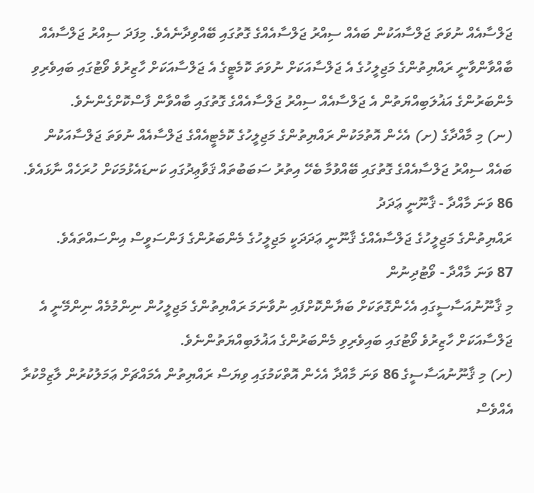ޖަލްސާއެއް ނުވަތަ ޖަލްސާއަކުން ބައެއް ސިއްރު ޖަލްސާއެއްގެ ގޮތުގައި ބޭއްވިދާނެއެވެ. މިފަދަ ސިއްރު ޖަލްސާއެއް ބާއްވާންވާނީ ރައްޔިތުންގެ މަޖިލީހުގެ އެ ޖަލްސާއަކަށް ނުވަތަ ކޮމެޓީގެ އެ ޖަލްސާއަކަށް ހާޒިރުވެ ވޯޓުގައި ބައިވެރިވި މެންބަރުންގެ އަޣުލަބިއްޔަތުން އެ ޖަލްސާއެއް ސިއްރު ޖަލްސާއެއްގެ ގޮތުގައި ބާއްވާން ފާސްކޮށްގެންނެވެ.
(ނ) މި މާއްދާގެ (ށ) އެހެން އޮތުމަކުން ރައްޔިތުންގެ މަޖިލީހުގެ ކޮމެޓީއެއްގެ ޖަލްސާއެއް ނުވަތަ ޖަލްސާއަކުން ބައެއް ސިއްރު ޖަލްސާއެއްގެ ގޮތުގައި ބޭއްވުމާ ބެހޭ އިތުރު ސަބަބުތައް ޤަވާޢިދުގައި ކަނޑައެޅުމަކަށް ހުރަހެއް ނާޅައެވެ.
86 ވަނަ މާއްދާ - ޤާނޫނީ ޢަދަދު
ރައްޔިތުންގެ މަޖިލީހުގެ ޖަލްސާއެއްގެ ޤާނޫނީ ޢަދަދަކީ މަޖިލީހުގެ މެންބަރުންގެ ފަންސަވީސް އިންސައްތައެވެ.
87 ވަނަ މާއްދާ - ވޯޓުދިނުން
މި ޤާނޫނުއަސާސީގައި އެހެންގޮތަކަށް ބަޔާންކޮށްފައި ނުވާނަމަ ރައްޔިތުންގެ މަޖިލީހުން ނިންމުމެއް ނިންމޭނީ އެ ޖަލްސާއަކަށް ހާޒިރުވެ ވޯޓުގައި ބައިވެރިވި މެންބަރުންގެ އަޣުލަބިއްޔަތުންނެވެ.
(ށ) މި ޤާނޫނުއަސާސީގެ 86 ވަނަ މާއްދާ އެހެން އޮތްކަމުގައި ވިޔަސް ރައްޔިތުން އެމައްޗަށް ޢަމަލުކުރުން ލާޒިމްކުރާ އެއްވެސް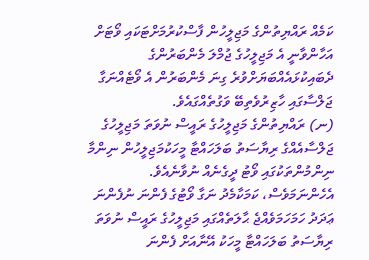ކަމެއް ރައްޔިތުންގެ މަޖިލީހުން ފާސްކުރުމަށްޓަކައި ވޯޓަށް އަހާންވާނީ އެ މަޖިލީހުގެ ޖުމްލަ މެންބަރުންގެ ދެބައިކުޅައެއްބަޔަށްވުރެ ގިނަ މެންބަރުން އެ ވޯޓެއްނަގާ ޖަލްސާގައި ހާޒިރުވެތިބޭ ވަގުތެއްގައެވެ.
(ނ) ރައްޔިތުންގެ މަޖިލީހުގެ ރައީސް ނުވަތަ މަޖިލީހުގެ ޖަލްސާއެއްގެ ރިޔާސަތު ބަލަހައްޓާ މީހަކުމަޖިލީހުން ނިންމާ ނިންމުންތަކުގައި ވޯޓު ދީގެނެއް ނުވާނެއެވެ. އެހެންނަމަވެސް، ކަމަކާމެދު ނަގާ ވޯޓުގެ ފެންނަ ނުފެންނަ ޢަދަދު ހަމަހަމަވެއްޖެ ޙާލަތެއްގައި މަޖިލީހުގެ ރައީސް ނުވަތަ ރިޔާސަތު ބަލަހައްޓާ މީހަކު އޭނާއަށް ފެންނަ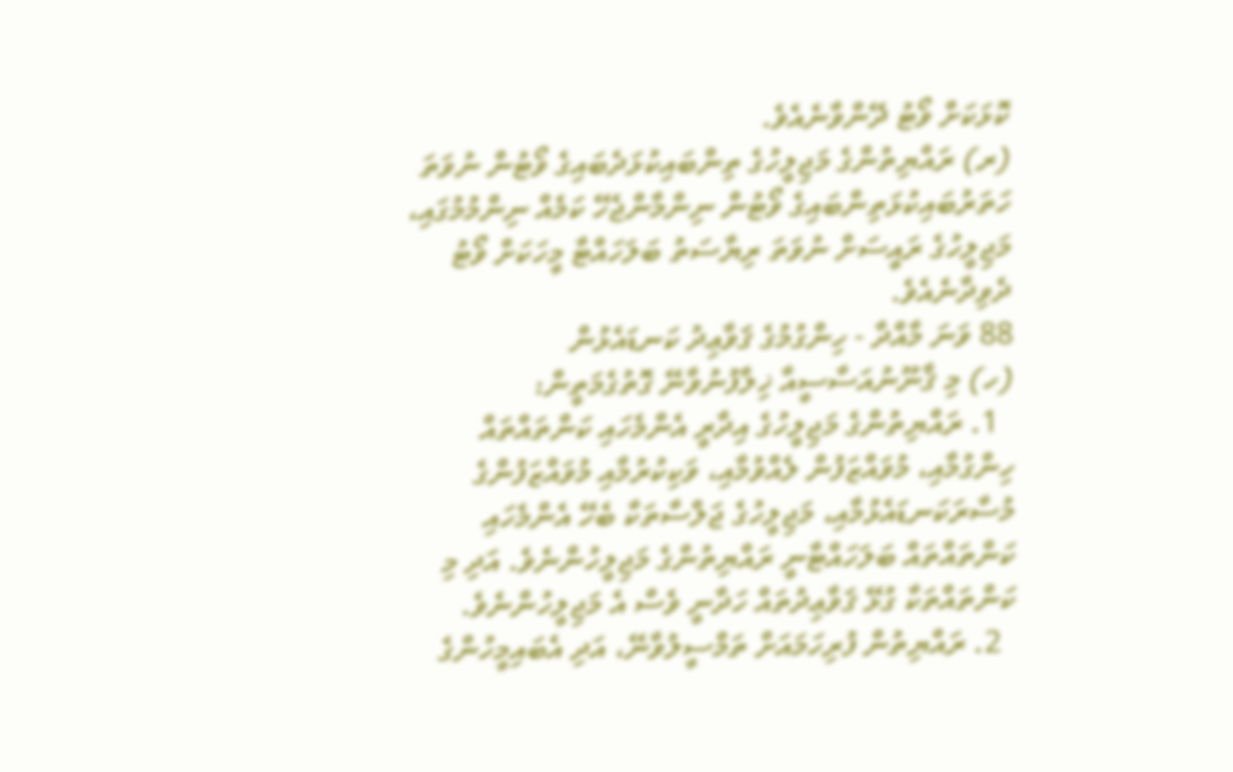ކޮޅަކަށް ވޯޓު ދޭންވާނެއެވެ.
(ރ) ރައްޔިތުންގެ މަޖިލީހުގެ ތިންބައިކުޅަދެބައިގެ ވޯޓުން ނުވަތަ ހަތަރުބައިކުޅަތިންބައިގެ ވޯޓުން ނިންމާންޖެހޭ ކަމެއް ނިންމުމުގައި، މަޖިލީހުގެ ރައީސަށް ނުވަތަ ރިޔާސަތު ބަލަހައްޓާ މީހަކަށް ވޯޓު ދެވިދާނެއެވެ.
88 ވަނަ މާއްދާ - ހިންގުމުގެ ޤަވާޢިދު ކަނޑައެޅުން
(ހ) މި ޤާނޫނުއަސާސީއާ ޚިލާފުނުވާނޭ ގޮތުގެމަތީން:
  1. ރައްޔިތުންގެ މަޖިލީހުގެ އިދާރީ އެންމެހައި ކަންތައްތައް ހިންގުމާއި، މުވައްޒަފުން ލެއްވުމާއި، ވަކިކުރުމާއި މުވައްޒަފުންގެ މުސާރަކަނޑައެޅުމާއި، މަޖިލީހުގެ ޖަލްސާތަކާ ބެހޭ އެންމެހައި ކަންތައްތައް ބަލަހައްޓާނީ ރައްޔިތުންގެ މަޖިލީހުންނެވެ. އަދި މި ކަންތައްތަކާ ގުޅޭ ޤަވާޢިދުތައް ހަދާނީ ވެސް އެ މަޖިލީހުންނެވެ.
  2. ރައްޔިތުން ފުރިހަމައަށް ތަމްސީލުވާނޭ، އަދި އެބައިމީހުންގެ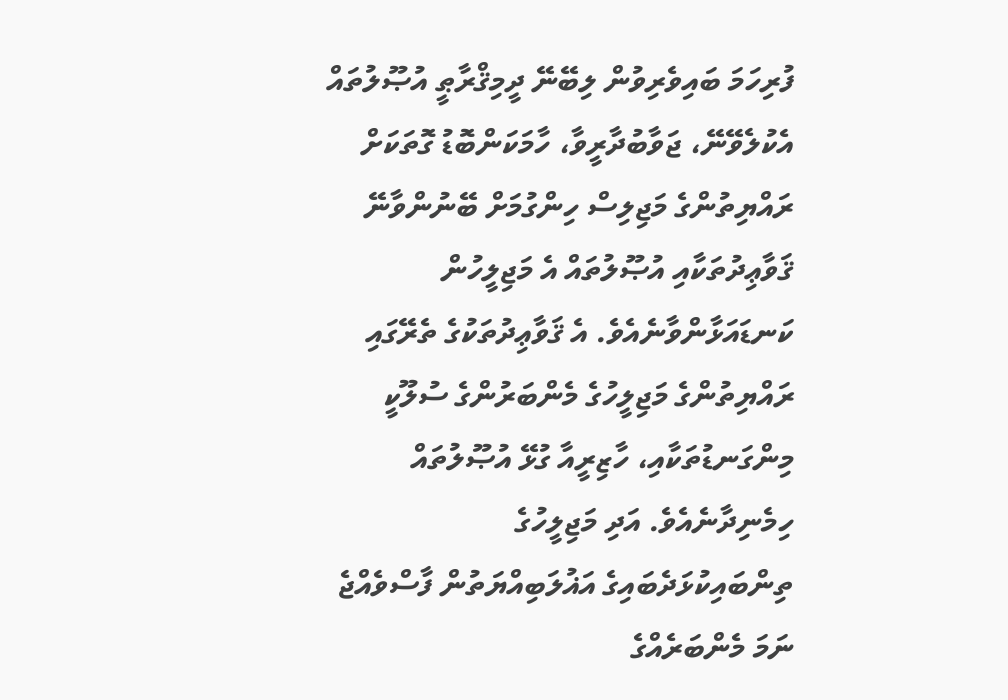ފުރިހަމަ ބައިވެރިވުން ލިބޭނޭ ދީމިޤްރާޠީ އުޞޫލުތައް އެކުލެވޭނޭ، ޖަވާބުދާރީވާ، ހާމަކަންބޮޑު ގޮތަކަށް ރައްޔިތުންގެ މަޖިލިސް ހިންގުމަށް ބޭނުންވާނޭ ޤަވާޢިދުތަކާއި އުޞޫލުތައް އެ މަޖިލީހުން ކަނޑައަޅާންވާނެއެވެ. އެ ޤަވާޢިދުތަކުގެ ތެރޭގައި ރައްޔިތުންގެ މަޖިލީހުގެ މެންބަރުންގެ ސުލޫކީ މިންގަނޑުތަކާއި، ހާޒިރީއާ ގުޅޭ އުޞޫލުތައް ހިމެނިދާނެއެވެ. އަދި މަޖިލީހުގެ ތިންބައިކުޅަދެބައިގެ އަޣުލަބިއްޔަތުން ފާސްވެއްޖެ ނަމަ މެންބަރެއްގެ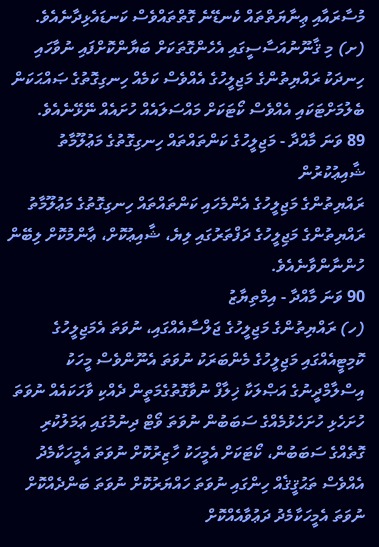މުސާރައާއި ޢިނާޔަތްތައް ކެނޑޭނެ ގޮތްތައްވެސް ކަނޑައެޅިދާނެއެވެ.
(ށ) މި ޤާނޫނުއަސާސީގައި އެހެންގޮތަކަށް ބަޔާންކޮށްފައި ނުވާހައި ހިނދަކު ރައްޔިތުންގެ މަޖިލީހުގެ އެއްވެސް ކަމެއް ހިނގިގޮތުގެ ޞައްޙަކަން ބެލުމަށްޓަކައި އެއްވެސް ކޯޓަކަށް މައްސަލައެއް ހުށައެއް ނޭޅޭނެއެވެ.
89 ވަނަ މާއްދާ - މަޖިލީހުގެ ކަންތައްތައް ހިނގިގޮތުގެ މަޢުލޫމާތު ޝާއިޢުކުރުން
ރައްޔިތުންގެ މަޖިލީހުގެ އެންމެހައި ކަންތައްތައް ހިނގިގޮތުގެ މަޢުލޫމާތު ރައްޔިތުންގެ މަޖިލީހުގެ ދަފްތަރުގައި ލިޔެ، ޝާއިޢުކޮށް، ޢާންމުކޮށް ލިބޭން ހުންނާންވާނެއެވެ.
90 ވަނަ މާއްދާ - އިމްތިޔާޒު
(ހ) ރައްޔިތުންގެ މަޖިލީހުގެ ޖަލްސާއެއްގައި، ނުވަތަ އެމަޖިލީހުގެ ކޮމިޓީއެއްގައި މަޖިލީހުގެ މެންބަރަކު ނުވަތަ އެނޫންވެސް މީހަކު އިސްލާމްދީނުގެ އަޞްލަކާ ޚިލާފް ނުވާގޮތުގެމަތީން ދެއްކި ވާހަކައެއް ނުވަތަ ހުށަހެޅި ހުށަހެޅުމެއްގެ ސަބަބުން ނުވަތަ ވޯޓް ދިނުމުގައި ޢަމަލުކުރި ގޮތެއްގެ ސަބަބުން، ކޯޓަކަށް އެމީހަކު ހާޒިރުކޮށް ނުވަތަ އެމީހަކާމެދު އެއްވެސް ތަޙުޤީޤެއް ހިންގައި ނުވަތަ ހައްޔަރުކޮށް ނުވަތަ ބަންދެއްކޮށް ނުވަތަ އެމީހަކާމެދު ދަޢުވާއެއްކޮށް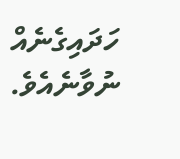ހަދައިގެނެއް ނުވާނެއެވެ.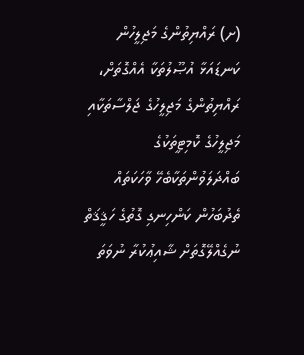(ށ) ރައްޔިތުންގެ މަޖިލީހުން ކަނޑައަޅާ އުޞޫލުތަކާ އެއްގޮތަށް، ރައްޔިތުންގެ މަޖިލީހުގެ ޖަލްސާތަކާއި މަޖިލީހުގެ ކޮމިޓީތަކުގެ ބައްދަލަވުންތަކާބެހޭ ވާހަކަތައް ތެދުބަހުން ކަންހިނގި ގޮތުގެ ހަޤީޤަތް ނުގެއްލޭގޮތަށް ޝާއިޢުކުރާ ނުވަތަ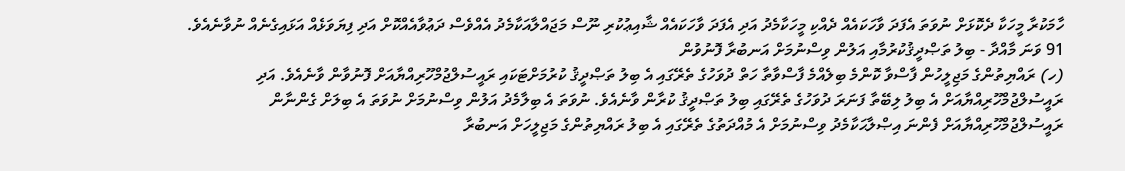ހާމަކުރާ މީހަކާ ދެކޮޅަށް ނުވަތަ އެފަދަ ވާހަކައެއް ދެއްކި މީހަކާމެދު އަދި އެފަދަ ވާހަކައެއް ޝާއިޢުކުރި ނޫސް މަޖައްލާއަކާމެދު އެއްވެސް ދަޢުވާއެއްކޮށް އަދި ފިޔަވަޅެއް އަޅައިގެނެއް ނުވާނެއެވެ.
91 ވަނަ މާއްދާ - ބިލު ތަޞްދީޤުކުރުމާއި އަލުން ވިސްނުމަށް އަނބުރާ ފޮނުވުން
(ހ) ރައްޔިތުންގެ މަޖިލީހުން ފާސްވާ ކޮންމެ ބިލެއްމެ ފާސްވާތާ ހަތް ދުވަހުގެ ތެރޭގައި އެ ބިލު ތަޞްދީޤު ކުރުމަށްޓަކައި ރައީސުލްޖުމްހޫރިއްޔާއަށް ފޮނުވާން ވާނެއެވެ. އަދި ރައީސުލްޖުމްހޫރިއްޔާއަށް އެ ބިލު ލިބޭތާ ފަނަރަ ދުވަހުގެ ތެރޭގައި ބިލު ތަޞްދީޤު ކުރާން ވާނެއެވެ. ނުވަތަ އެ ބިލާމެދު އަލުން ވިސްނުމަށް ނުވަތަ އެ ބިލަށް ގެންނާން ރައީސުލްޖުމްހޫރިއްޔާއަށް ފެންނަ އިޞްލާޙަކާމެދު ވިސްނުމަށް އެ މުއްދަތުގެ ތެރޭގައި އެ ބިލު ރައްޔިތުންގެ މަޖިލީހަށް އަނބުރާ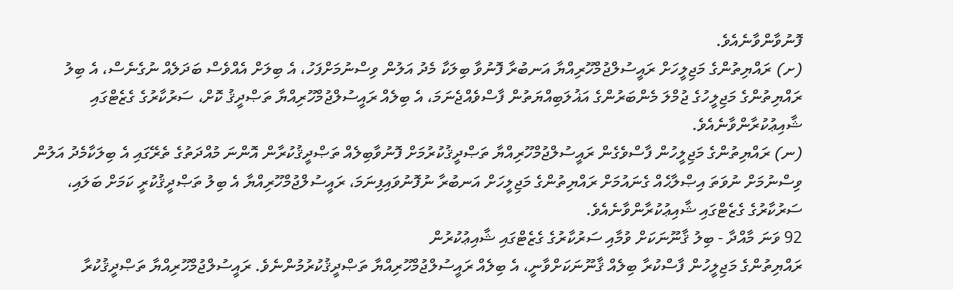ފޮނުވާންވާނެއެވެ.
(ށ) ރައްޔިތުންގެ މަޖިލީހަށް ރައީސުލްޖުމްހޫރިއްޔާ އަނބުރާ ފޮނުވާ ބިލަކާ މެދު އަލުން ވިސްނުމަށްފަހު، އެ ބިލަށް އެއްވެސް ބަދަލެއް ނުގެނެސް، އެ ބިލު ރައްޔިތުންގެ މަޖިލީހުގެ ޖުމްލަ މެންބަރުންގެ އަޣުލަބިއްޔަތުން ފާސްވެއްޖެނަމަ، އެ ބިލެއް ރައީސުލްޖުމްހޫރިއްޔާ ތަޞްދީޤު ކޮށް، ސަރުކާރުގެ ގެޒެޓްގައި ޝާއިޢުކުރާންވާނެއެވެ.
(ނ) ރައްޔިތުންގެ މަޖިލީހުން ފާސްވެގެން ރައީސުލްޖުމްހޫރިއްޔާ ތަޞްދީޤުކުރުމަށް ފޮނުވާބިލެއް ތަޞްދީޤުކުރާން އޮންނަ މުއްދަތުގެ ތެރޭގައި އެ ބިލަކާމެދު އަލުން ވިސްނުމަށް ނުވަތަ އިޞްލާޙެއް ގެނައުމަށް ރައްޔިތުންގެ މަޖިލީހަށް އަނބުރާ ނުފޮނުވައިފިނަމަ، ރައީސުލްޖުމްހޫރިއްޔާ އެ ބިލު ތަޞްދީޤުކުރީ ކަމަށް ބަލައި، ސަރުކާރުގެ ގެޒެޓްގައި ޝާއިޢުކުރާންވާނެއެވެ.
92 ވަނަ މާއްދާ - ބިލު ޤާނޫނަކަށް ވުމާއި ސަރުކާރުގެ ގެޒެޓްގައި ޝާއިޢުކުރުން
ރައްޔިތުންގެ މަޖިލީހުން ފާސްކުރާ ބިލެއް ޤާނޫނަކަށްވާނީ، އެ ބިލެއް ރައީސުލްޖުމްހޫރިއްޔާ ތަޞްދީޤުކުރުމުންނެވެ. ރައީސުލްޖުމްހޫރިއްޔާ ތަޞްދީޤުކުރާ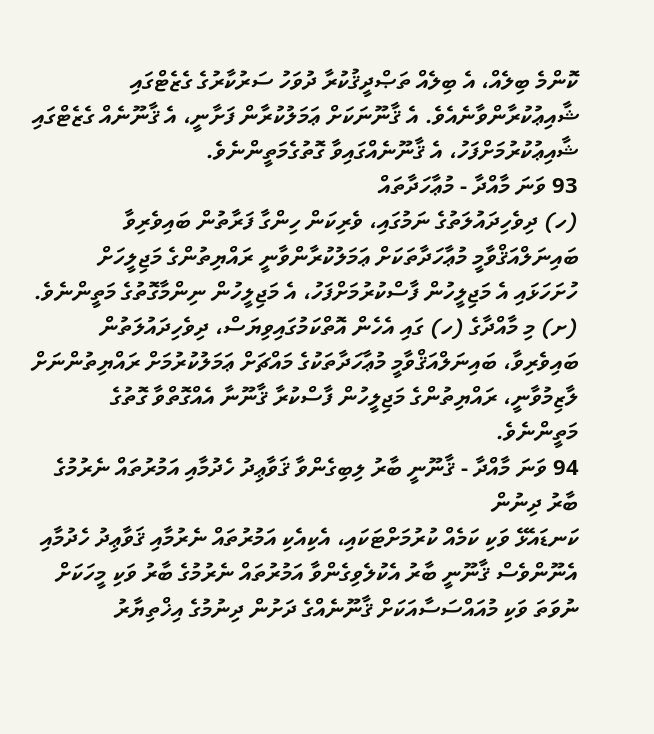ކޮންމެ ބިލެއް، އެ ބިލެއް ތަޞްދީޤުކުރާ ދުވަހު ސަރުކާރުގެ ގެޒެޓްގައި ޝާއިޢުކުރާންވާނެއެވެ. އެ ޤާނޫނަކަށް ޢަމަލުކުރާން ފަށާނީ، އެ ޤާނޫނެއް ގެޒެޓްގައި ޝާއިޢުކުރުމަށްފަހު، އެ ޤާނޫނެއްގައިވާ ގޮތުގެމަތީންނެވެ.
93 ވަނަ މާއްދާ - މުޢާހަދާތައް
(ހ) ދިވެހިދައުލަތުގެ ނަމުގައި، ވެރިކަން ހިންގާ ފަރާތުން ބައިވެރިވާ ބައިނަލްއަޤްވާމީ މުޢާހަދާތަކަށް ޢަމަލުކުރާންވާނީ ރައްޔިތުންގެ މަޖިލީހަށް ހުށަހަޅައި އެ މަޖިލީހުން ފާސްކުރުމަށްފަހު، އެ މަޖިލީހުން ނިންމާގޮތުގެ މަތީންނެވެ.
(ށ) މި މާއްދާގެ (ހ) ގައި އެހެން އޮތްކަމުގައިވިޔަސް، ދިވެހިދައުލަތުން ބައިވެރިވާ، ބައިނަލްއަޤްވާމީ މުޢާހަދާތަކުގެ މައްޗަށް ޢަމަލުކުރުމަށް ރައްޔިތުންނަށް ލާޒިމުވާނީ، ރައްޔިތުންގެ މަޖިލީހުން ފާސްކުރާ ޤާނޫނާ އެއްގޮތްވާ ގޮތުގެ މަތީންނެވެ.
94 ވަނަ މާއްދާ - ޤާނޫނީ ބާރު ލިބިގެންވާ ޤަވާޢިދު ހެދުމާއި އަމުރުތައް ނެރުމުގެ ބާރު ދިނުން
ކަނޑައެޅޭ ވަކި ކަމެއް ކުރުމަށްޓަކައި، އެކިއެކި އަމުރުތައް ނެރުމާއި ޤަވާޢިދު ހެދުމާއި އެނޫންވެސް ޤާނޫނީ ބާރު އެކުލެވިގެންވާ އަމުރުތައް ނެރުމުގެ ބާރު ވަކި މީހަކަށް ނުވަތަ ވަކި މުއައްސަސާއަކަށް ޤާނޫނެއްގެ ދަށުން ދިނުމުގެ އިޚްތިޔާރު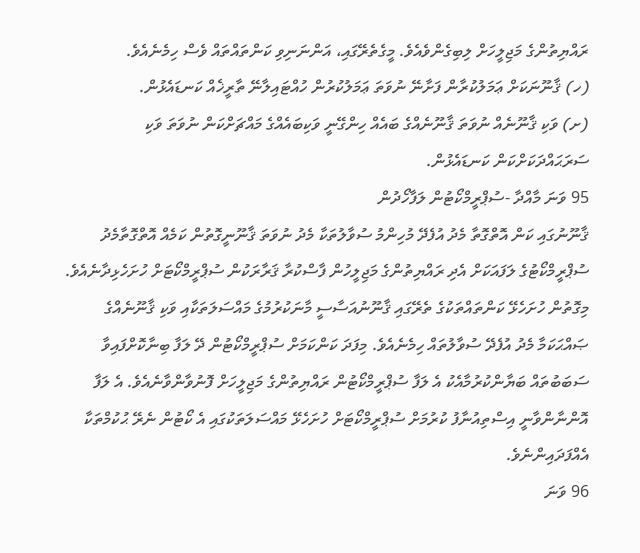ރައްޔިތުންގެ މަޖިލީހަށް ލިބިގެންވެއެވެ. މީގެތެރޭގައި، އަންނަނިވި ކަންތައްތައް ވެސް ހިމެނެއެވެ.
(ހ) ޤާނޫނަކަށް ޢަމަލުކުރާން ފަށާނޭ ނުވަތަ ޢަމަލުކުރުން ހުއްޓައިލާނޭ ތާރީޚެއް ކަނޑައެޅުން.
(ށ) ވަކި ޤާނޫނެއް ނުވަތަ ޤާނޫނެއްގެ ބައެއް ހިންގޭނީ ވަކިބައެއްގެ މައްޗަށްކަން ނުވަތަ ވަކި ސަރަޙައްދަކަށްކަން ކަނޑައެޅުން.
95 ވަނަ މާއްދާ -ސުޕްރީމްކޯޓުން ލަފާހޯދުން
ޤާނޫނުގައި ކަން އޮތްގޮތާ މެދު އުފެދޭ މުހިންމު ސުވާލުތަކާ މެދު ނުވަތަ ޤާނޫނީގޮތުން ކަމެއް އޮތްގޮތާމެދު ސުޕްރީމްކޯޓުގެ ލަފައަކަށް އެދި ރައްޔިތުންގެ މަޖިލީހުން ފާސްކުރާ ޤަރާރަކުން ސުޕްރީމްކޯޓަށް ހުށަހެޅިދާނެއެވެ. މިގޮތުން ހުށަހެޅޭ ކަންތައްތަކުގެ ތެރޭގައި ޤާނޫނުއަސާސީ މާނަކުރުމުގެ މައްސަލަތަކާއި ވަކި ޤާނޫނެއްގެ ޞައްޙަކަމާ މެދު އުފެދޭ ސުވާލުތައް ހިމެނެއެވެ. މިފަދަ ކަންކަމަށް ސުޕްރީމްކޯޓުން ދޭ ލަފާ ބިނާކޮށްފައިވާ ސަބަބުތައް ބަޔާންކުރުމާއެކު އެ ލަފާ ސުޕްރީމްކޯޓުން ރައްޔިތުންގެ މަޖިލީހަށް ފޮނުވާންވާނެއެވެ. އެ ލަފާ އޮންނާންވާނީ އިސްތިއުނާފު ކުރުމަށް ސުޕްރީމްކޯޓަށް ހުށަހެޅޭ މައްސަލަތަކުގައި އެ ކޯޓުން ނެރޭ ޙުކުމްތަކާ އެއްފަދައިންނެވެ.
96 ވަނަ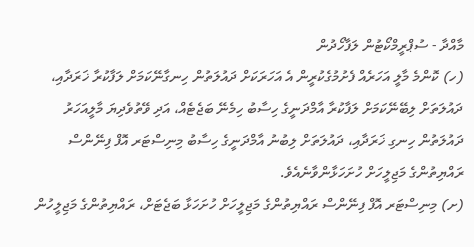މާއްދާ - ސުޕްރީމްކޯޓުން ލަފާހޯދުން
(ހ) ކޮންމެ މާލީ އަހަރެއް ފެށުމުގެކުރީން އެ އަހަރަކަށް ދައުލަތުން ހިނގާނޭކަމަށް ލަފާކުރާ ޚަރަދާއި، ދައުލަތަށް ލިބޭނޭކަމަށް ލަފާކުރާ އާމްދަނީގެ ހިސާބު ހިމެނޭ ބަޖެޓެއް، އަދި ވޭތުވެދިޔަ މާލީއަހަރު ދައުލަތުން ހިނގި ޚަރަދާއި، ދައުލަތަށް ލިބުނު އާމްދަނީގެ ހިސާބު މިނިސްޓަރ އޮފް ފިނޭންސް ރައްޔިތުންގެ މަޖިލީހަށް ހުށަހަޅާންވާނެއެވެ.
(ށ) މިނިސްޓަރ އޮފް ފިނޭންސް ރައްޔިތުންގެ މަޖިލީހަށް ހުށަހަޅާ ބަޖެޓަށް، ރައްޔިތުންގެ މަޖިލީހުން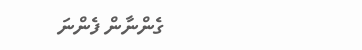ގެންނާން ފެންނަ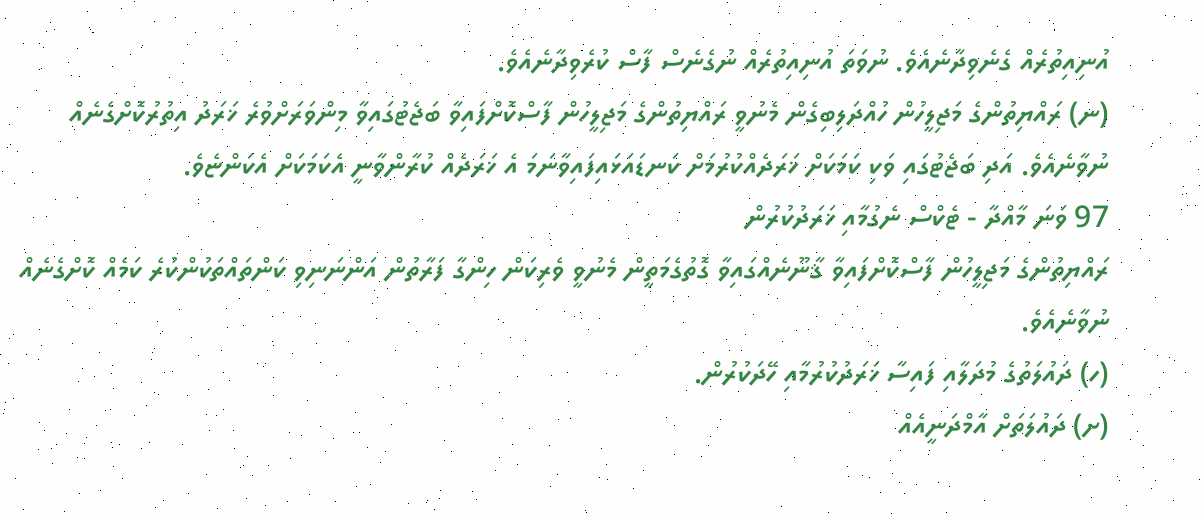އުނިއިތުރެއް ގެނެވިދާނެއެވެ. ނުވަތަ އުނިއިތުރެއް ނުގެނެސް ފާސް ކުރެވިދާނެއެވެ.
(ނ) ރައްޔިތުންގެ މަޖިލީހުން ހުއްދަލިބިގެން މެނުވީ ރައްޔިތުންގެ މަޖިލީހުން ފާސްކޮށްފައިވާ ބަޖެޓުގައިވާ މިންވަރަށްވުރެ ޚަރަދު އިތުރުކޮށްގެނެއް ނުވާނެއެވެ. އަދި ބަޖެޓުގައި ވަކި ކަމަކަށް ޚަރަދެއްކުރުމަށް ކަނޑައަޅައިފައިވާނަމަ އެ ޚަރަދެއް ކުރާންވާނީ އެކަމަކަށް އެކަންޏެވެ.
97 ވަނަ މާއްދާ - ޓެކްސް ނެގުމާއި ޚަރަދުކުރުން
ރައްޔިތުންގެ މަޖިލީހުން ފާސްކޮށްފައިވާ ޤާނޫނެއްގައިވާ ގޮތުގެމަތީން މެނުވީ ވެރިކަން ހިންގާ ފަރާތުން އަންނަނިވި ކަންތައްތަކުންކުރެ ކަމެއް ކޮށްގެނެއް ނުވާނެއެވެ.
(ހ) ދައުލަތުގެ މުދަލާއި ފައިސާ ޚަރަދުކުރުމާއި ހޭދަކުރުން.
(ށ) ދައުލަތަށް އާމްދަނީއެއް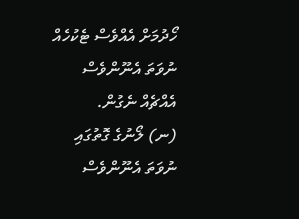ހޯދުމަށް އެއްވެސް ޓެކުހެއް ނުވަތަ އެނޫންވެސް އެއްޗެއް ނެގުން.
(ނ) ލޯނުގެ ގޮތުގައި ނުވަތަ އެނޫންވެސް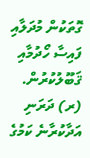ގޮތަކުން މުދަލާއި ފައިސާ ހޯދުމާއި ޤަބޫލުކުރުން.
(ރ) ދަރަނި އަދާކުރާނެ ކަމުގެ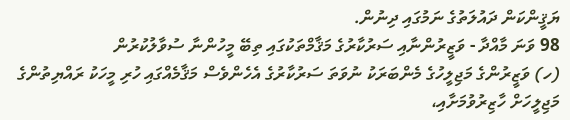ޔަޤީންކަން ދައުލަތުގެ ނަމުގައި ދިނުން.
98 ވަނަ މާއްދާ - ވަޒީރުންނާއި ސަރުކާރުގެ މަޤާމްތަކުގައި ތިބޭ މީހުންނާ ސުވާލުކުރުން
(ހ) ވަޒީރުންގެ މަޖިލީހުގެ މެންބަރަކު ނުވަތަ ސަރުކާރުގެ އެހެންވެސް މަޤާމެއްގައި ހުރި މީހަކު ރައްޔިތުންގެ މަޖިލީހަށް ހާޒިރުވުމަށާއި،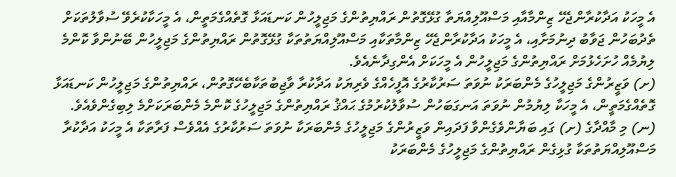އެ މީހަކު އަދާކުރާންޖެހޭ ޒިންމާއާއި މަސްއޫލިއްޔަތާ ގުޅޭގޮތުން ރައްޔިތުންގެ މަޖިލީހުން ކަނޑައަޅާ ގޮތެއްގެމަތީން، އެ މީހަކާކުރެވޭ ސުވާލުތަކަށް ތެދުބަހުން ޖަވާބު ދިނުމަށާއި، އެ މީހަކު އަދާކުރާންޖެހޭ ޒިންމާތަކާއި މަސްއޫލިއްޔަތުތަކާ ގުޅޭގޮތުން ރައްޔިތުންގެ މަޖިލީހުން ބޭނުންވާ ކޮންމެ ލިޔުމެއް ހުށަހެޅުމަށް ރައްޔިތުންގެ މަޖިލީހުން އެ މީހަކަށް އެންގިދާނެއެވެ.
(ށ) ވަޒީރުންގެ މަޖިލީހުގެ މެންބަރަކު ނުވަތަ ސަރުކާރުގެ އޮފީހެއްގެ ވެރިޔަކު އަދާކުރާ ވާޖިބުތަކާބެހޭގޮތުން، ރައްޔިތުންގެ މަޖިލީހުން ކަނޑައަޅާ ގޮތެއްގެމަތީން، އެ މީހަކާ ލިޔުމުން ނުވަތަ އަނގަބަހުން ސުވާލުކުރުމުގެ ޙައްޤު ރައްޔިތުންގެ މަޖިލީހުގެ ކޮންމެ މެންބަރަކަށްމެ ލިބިގެންވެއެވެ.
(ނ) މި މާއްދާގެ (ށ) ގައި ބަޔާންވެގެންވާ ފަދައިން ވަޒީރުންގެ މަޖިލީހުގެ މެންބަރަކާ ނުވަތަ ސަރުކާރުގެ އެއްވެސް ފަރާތަކާ އެ މީހަކު އަދާކުރާ މަސްއޫލިއްޔަތުތަކާ ގުޅިގެން ރައްޔިތުންގެ މަޖިލީހުގެ މެންބަރަކު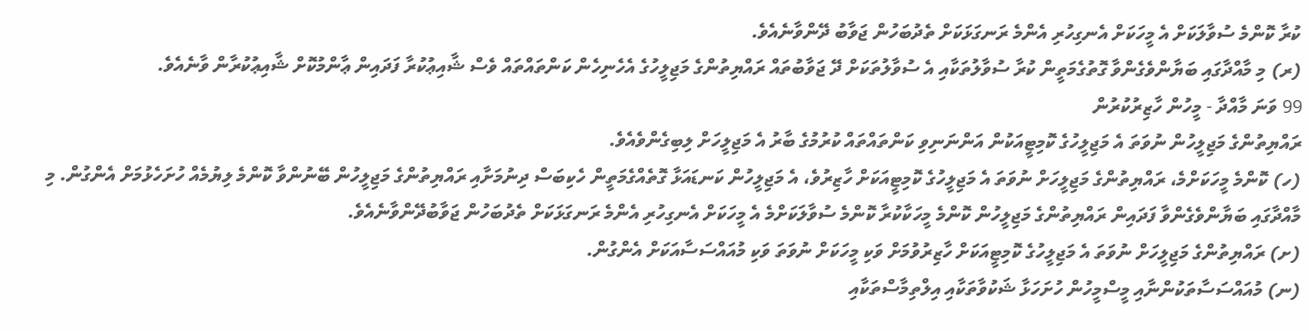ކުރާ ކޮންމެ ސުވާލަކަށް އެ މީހަކަށް އެނގިހުރި އެންމެ ރަނގަޅަކަށް ތެދުބަހުން ޖަވާބު ދޭންވާނެއެވެ.
(ރ) މި މާއްދާގައި ބަޔާންވެގެންވާ ގޮތުގެމަތީން ކުރާ ސުވާލުތަކާއި އެ ސުވާލުތަކަށް ދޭ ޖަވާބުތައް ރައްޔިތުންގެ މަޖިލީހުގެ އެހެނިހެން ކަންތައްތައް ވެސް ޝާއިޢުކުރާ ފަދައިން ޢާންމުކޮށް ޝާއިޢުކުރާން ވާނެއެވެ.
99 ވަނަ މާއްދާ - މީހުން ހާޒިރުކުރުން
ރައްޔިތުންގެ މަޖިލީހުން ނުވަތަ އެ މަޖިލީހުގެ ކޮމިޓީއަކުން އަންނަނިވި ކަންތައްތައް ކުރުމުގެ ބާރު އެ މަޖިލީހަށް ލިބިގެންވެއެވެ.
(ހ) ކޮންމެ މީހަކަށްމެ، ރައްޔިތުންގެ މަޖިލީހަށް ނުވަތަ އެ މަޖިލީހުގެ ކޮމިޓީއަކަށް ހާޒިރުވެ، އެ މަޖިލީހުން ކަނޑައަޅާ ގޮތެއްގެމަތީން ހެކިބަސް ދިނުމަށާއި ރައްޔިތުންގެ މަޖިލީހުން ބޭނުންވާ ކޮންމެ ލިޔުމެއް ހުށަހެޅުމަށް އެންގުން. މި މާއްދާގައި ބަޔާންވެގެންވާ ފަދައިން ރައްޔިތުންގެ މަޖިލީހުން ކޮންމެ މީހަކާކުރާ ކޮންމެ ސުވާލަކަށްމެ އެ މީހަކަށް އެނގިހުރި އެންމެ ރަނގަޅަކަށް ތެދުބަހުން ޖަވާބުދޭންވާނެއެވެ.
(ށ) ރައްޔިތުންގެ މަޖިލީހަށް ނުވަތަ އެ މަޖިލީހުގެ ކޮމިޓީއަކަށް ހާޒިރުވުމަށް ވަކި މީހަކަށް ނުވަތަ ވަކި މުއައްސަސާއަކަށް އެންގުން.
(ނ) މުއައްސަސާތަކުންނާއި މީސްމީހުން ހުށަހަޅާ ޝަކުވާތަކާއި އިލްތިމާސްތަކާއި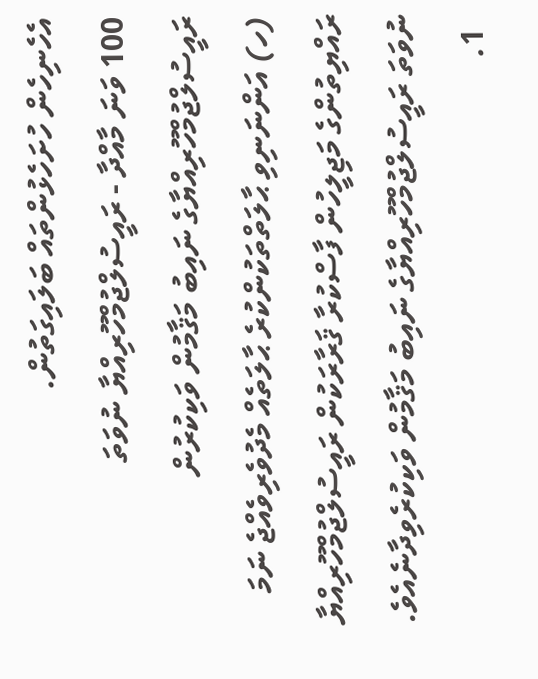އެހެނިހެން ހުށަހެޅުންތައް ބަލައިގަތުން.
100 ވަނަ މާއްދާ - ރައީސުލްޖުމްހޫރިއްޔާ ނުވަތަ ރައީސުލްޖުމްހޫރިއްޔާގެ ނައިބު މަޤާމުން ވަކިކުރުން
(ހ) އަންނަނިވި ޙާލަތްތަކުންކުރެ ޙާލަތެއް މެދުވެރިވެއްޖެ ނަމަ ރައްޔިތުންގެ މަޖިލީހުން ފާސްކުރާ ޤަރާރަކުން ރައީސުލްޖުމްހޫރިއްޔާ ނުވަތަ ރައީސުލްޖުމްހޫރިއްޔާގެ ނައިބު މަޤާމުން ވަކިކުރެވިދާނެއެވެ.
  1.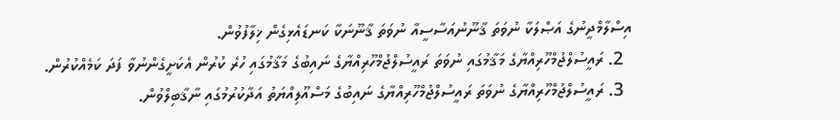އިސްލާމްދީނުގެ އަޞްލަކާ ނުވަތަ ޤާނޫނުއަސާސީއާ ނުވަތަ ޤާނޫނަކާ ކަނޑައެޅިގެން ޚިލާފުވުން.
  2. ރައީސުލްޖުމްހޫރިއްޔާގެ މަޤާމުގައި ނުވަތަ ރައީސުލްޖުމްހޫރިއްޔާގެ ނައިބުގެ މަޤާމުގައި ހުރެ ކުރުން އެކަށީގެންނުވާ ފަދަ ކަމެއްކުރުން.
  3. ރައީސުލްޖުމްހޫރިއްޔާގެ ނުވަތަ ރައީސުލްޖުމްހޫރިއްޔާގެ ނައިބުގެ މަސްއޫލިއްޔަތު އަދާކުރުމުގައި ނާޤާބިލްވުން.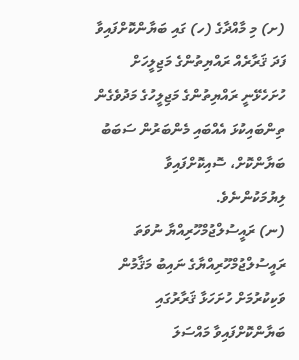(ށ) މި މާއްދާގެ (ހ) ގައި ބަޔާންކޮށްފައިވާ ފަދަ ޤަރާރެއް ރައްޔިތުންގެ މަޖިލީހަށް ހުށަހެޅޭނީ ރައްޔިތުންގެ މަޖިލީހުގެ މަދުވެގެން ތިންބައިކުޅަ އެއްބައި މެންބަރުން ސަބަބު ބަޔާންކޮށް، ސޮއިކޮށްފައިވާ ލިޔުމަކުންނެވެ.
(ނ) ރައީސުލްޖުމްހޫރިއްޔާ ނުވަތަ ރައީސުލްޖުމްހޫރިއްޔާގެ ނައިބު މަޤާމުން ވަކިކުރުމަށް ހުށަހަޅާ ޤަރާރުގައި ބަޔާންކޮށްފައިވާ މައްސަލަ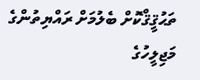ތަޙުޤީޤްކޮށް ބެލުމަށް ރައްޔިތުންގެ މަޖިލީހުގެ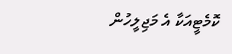ކޮމެޓީއަކާ އެ މަޖިލީހުން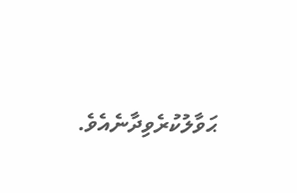ޙަވާލުކުރެވިދާނެއެވެ.